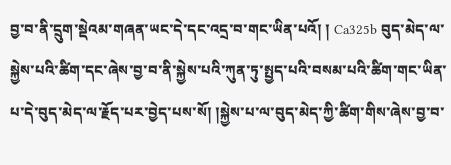བྱ་བ་ནི་དྲུག་སྡེའམ་གཞན་ཡང་དེ་དང་འདྲ་བ་གང་ཡིན་པའོ། ། Ca325b བུད་མེད་ལ་སྐྱེས་པའི་ཚིག་དང་ཞེས་བྱ་བ་ནི་སྐྱེས་པའི་ཀུན་ཏུ་སྤྱད་པའི་བསམ་པའི་ཚིག་གང་ཡིན་པ་དེ་བུད་མེད་ལ་རྗོད་པར་བྱེད་པས་སོ། །སྐྱེས་པ་ལ་བུད་མེད་ཀྱི་ཚིག་གིས་ཞེས་བྱ་བ་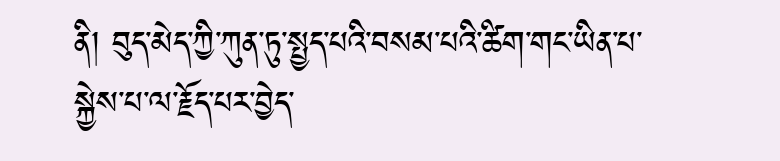ནི། བུད་མེད་ཀྱི་ཀུན་ཏུ་སྤྱད་པའི་བསམ་པའི་ཚིག་གང་ཡིན་པ་སྐྱེས་པ་ལ་རྗོད་པར་བྱེད་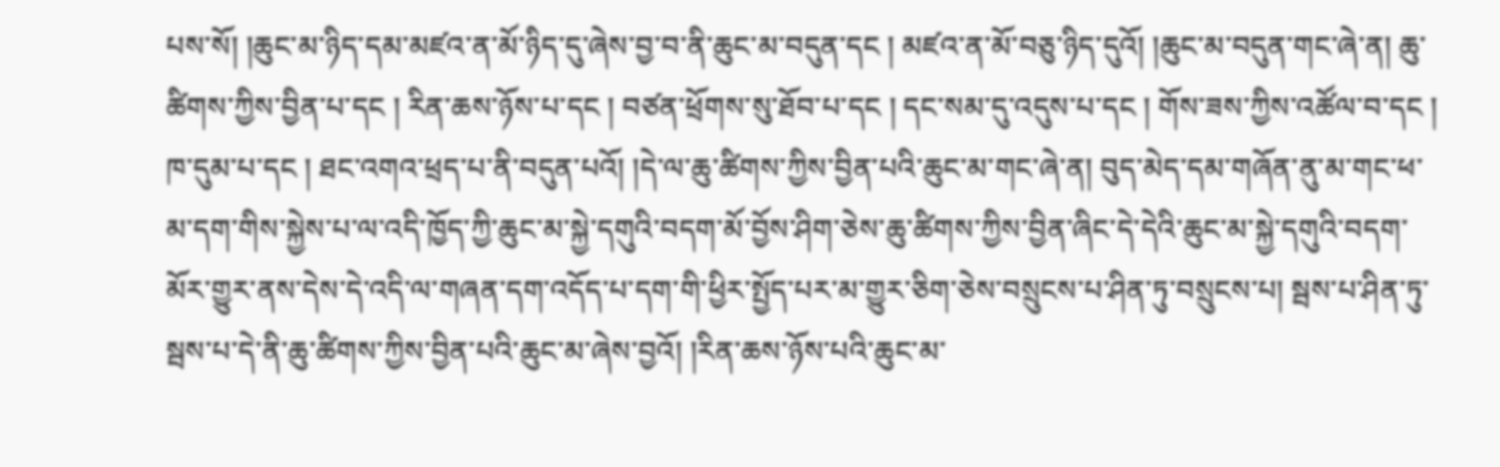པས་སོ། །ཆུང་མ་ཉིད་དམ་མཛའ་ན་མོ་ཉིད་དུ་ཞེས་བྱ་བ་ནི་ཆུང་མ་བདུན་དང ། མཛའ་ན་མོ་བཅུ་ཉིད་དུའོ། །ཆུང་མ་བདུན་གང་ཞེ་ན། ཆུ་ཚིགས་ཀྱིས་བྱིན་པ་དང ། རིན་ཆས་ཉོས་པ་དང ། བཙན་ཕྲོགས་སུ་ཐོབ་པ་དང ། དང་སམ་དུ་འདུས་པ་དང ། གོས་ཟས་ཀྱིས་འཚོལ་བ་དང ། ཁ་དུམ་པ་དང ། ཐང་འགའ་ཕྲད་པ་ནི་བདུན་པའོ། །དེ་ལ་ཆུ་ཚིགས་ཀྱིས་བྱིན་པའི་ཆུང་མ་གང་ཞེ་ན། བུད་མེད་དམ་གཞོན་ནུ་མ་གང་ཕ་མ་དག་གིས་སྐྱེས་པ་ལ་འདི་ཁྱོད་ཀྱི་ཆུང་མ་སྐྱེ་དགུའི་བདག་མོ་བྱོས་ཤིག་ཅེས་ཆུ་ཚིགས་ཀྱིས་བྱིན་ཞིང་དེ་དེའི་ཆུང་མ་སྐྱེ་དགུའི་བདག་མོར་གྱུར་ནས་དེས་དེ་འདི་ལ་གཞན་དག་འདོད་པ་དག་གི་ཕྱིར་སྤྱོད་པར་མ་གྱུར་ཅིག་ཅེས་བསྲུངས་པ་ཤིན་ཏུ་བསྲུངས་པ། སྦས་པ་ཤིན་ཏུ་སྦས་པ་དེ་ནི་ཆུ་ཚིགས་ཀྱིས་བྱིན་པའི་ཆུང་མ་ཞེས་བྱའོ། །རིན་ཆས་ཉོས་པའི་ཆུང་མ་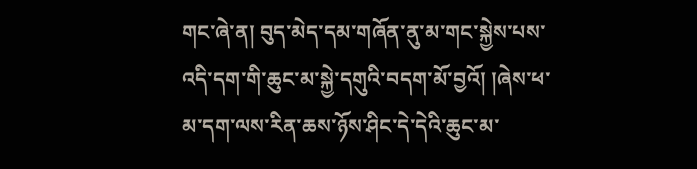གང་ཞེ་ན། བུད་མེད་དམ་གཞོན་ནུ་མ་གང་སྐྱེས་པས་འདི་དག་གི་ཆུང་མ་སྐྱེ་དགུའི་བདག་མོ་བྱའོ། །ཞེས་ཕ་མ་དག་ལས་རིན་ཆས་ཉོས་ཤིང་དེ་དེའི་ཆུང་མ་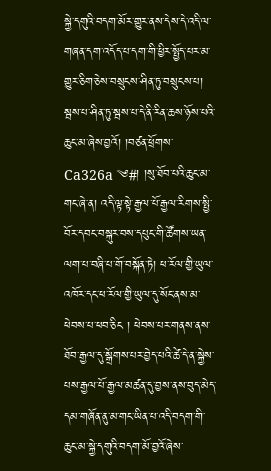སྐྱེ་དགུའི་བདག་མོར་གྱུར་ནས་དེས་དེ་འདི་ལ་གཞན་དག་འདོད་པ་དག་གི་ཕྱིར་སྤྱོད་པར་མ་གྱུར་ཅིག་ཅེས་བསྲུངས་ཤིན་ཏུ་བསྲུངས་པ། སྦས་པ་ཤིན་ཏུ་སྦས་པ་དེ་ནི་རིན་ཆས་ཉོས་པའི་ཆུང་མ་ཞེས་བྱའོ། །བཙན་ཕྲོགས་ Ca326a ༄#། །སུ་ཐོབ་པའི་ཆུང་མ་གང་ཞེ་ན། འདི་ལྟ་སྟེ་རྒྱལ་པོ་རྒྱལ་རིགས་སྤྱི་བོར་དབང་བསྐུར་བས་དཔུང་གི་ཚོགས་ཡན་ལག་པ་བཞི་པ་གོ་བསྐོན་ཏེ། ཕ་རོལ་གྱི་ཡུལ་འཁོར་དང་ཕ་རོལ་གྱི་ཡུལ་དུ་སོང་ནས་མ་ཕེབས་པ་ཕབ་ཅིང ། ཕེབས་པར་གནས་ནས་ཐོབ་རྒྱལ་དུ་སྒྲོགས་པར་བྱེད་པའི་ཚེ་དེ་ན་སྐྱེས་པས་རྒྱལ་པོ་རྒྱལ་མཚན་དུ་བྱས་ནས་བུད་མེད་དམ་གཞོན་ནུ་མ་གང་ཡིན་པ་འདི་བདག་གི་ཆུང་མ་སྐྱེ་དགུའི་བདག་མོ་བྱའོ་ཞེས་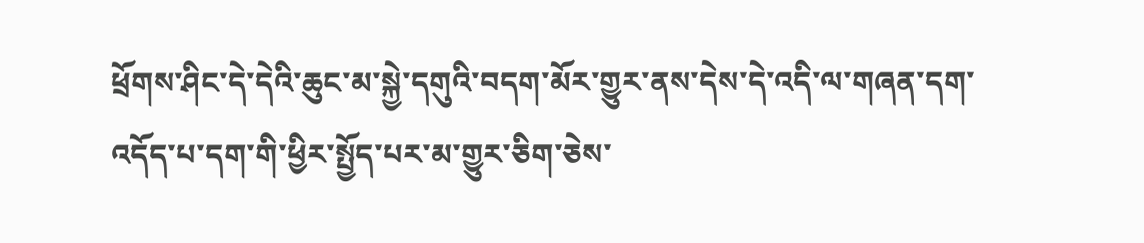ཕྲོགས་ཤིང་དེ་དེའི་ཆུང་མ་སྐྱེ་དགུའི་བདག་མོར་གྱུར་ནས་དེས་དེ་འདི་ལ་གཞན་དག་འདོད་པ་དག་གི་ཕྱིར་སྤྱོད་པར་མ་གྱུར་ཅིག་ཅེས་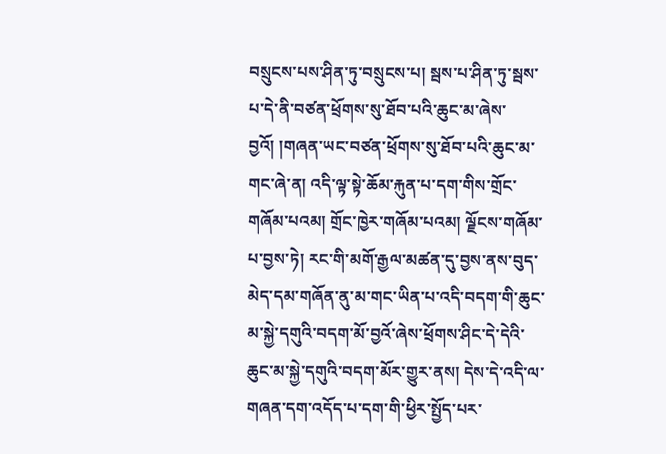བསྲུངས་པས་ཤིན་ཏུ་བསྲུངས་པ། སྦས་པ་ཤིན་ཏུ་སྦས་པ་དེ་ནི་བཙན་ཕྲོགས་སུ་ཐོབ་པའི་ཆུང་མ་ཞེས་བྱའོ། །གཞན་ཡང་བཙན་ཕྲོགས་སུ་ཐོབ་པའི་ཆུང་མ་གང་ཞེ་ན། འདི་ལྟ་སྟེ་ཆོམ་རྐུན་པ་དག་གིས་གྲོང་གཞོམ་པའམ། གྲོང་ཁྱེར་གཞོམ་པའམ། ལྗོངས་གཞོམ་པ་བྱས་ཏེ། རང་གི་མགོ་རྒྱལ་མཚན་དུ་བྱས་ནས་བུད་མེད་དམ་གཞོན་ནུ་མ་གང་ཡིན་པ་འདི་བདག་གི་ཆུང་མ་སྐྱེ་དགུའི་བདག་མོ་བྱའོ་ཞེས་ཕྲོགས་ཤིང་དེ་དེའི་ཆུང་མ་སྐྱེ་དགུའི་བདག་མོར་གྱུར་ནས། དེས་དེ་འདི་ལ་གཞན་དག་འདོད་པ་དག་གི་ཕྱིར་སྤྱོད་པར་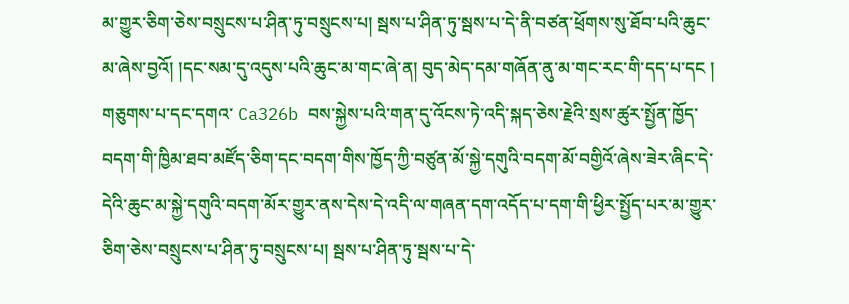མ་གྱུར་ཅིག་ཅེས་བསྲུངས་པ་ཤིན་ཏུ་བསྲུངས་པ། སྦས་པ་ཤིན་ཏུ་སྦས་པ་དེ་ནི་བཙན་ཕྲོགས་སུ་ཐོབ་པའི་ཆུང་མ་ཞེས་བྱའོ། །དང་སམ་དུ་འདུས་པའི་ཆུང་མ་གང་ཞེ་ན། བུད་མེད་དམ་གཞོན་ནུ་མ་གང་རང་གི་དད་པ་དང ། གཅུགས་པ་དང་དགའ་ Ca326b བས་སྐྱེས་པའི་གན་དུ་འོངས་ཏེ་འདི་སྐད་ཅེས་རྗེའི་སྲས་ཚུར་སྤྱོན་ཁྱོད་བདག་གི་ཁྱིམ་ཐབ་མཛོད་ཅིག་དང་བདག་གིས་ཁྱོད་ཀྱི་བཙུན་མོ་སྐྱེ་དགུའི་བདག་མོ་བགྱིའོ་ཞེས་ཟེར་ཞིང་དེ་དེའི་ཆུང་མ་སྐྱེ་དགུའི་བདག་མོར་གྱུར་ནས་དེས་དེ་འདི་ལ་གཞན་དག་འདོད་པ་དག་གི་ཕྱིར་སྤྱོད་པར་མ་གྱུར་ཅིག་ཅེས་བསྲུངས་པ་ཤིན་ཏུ་བསྲུངས་པ། སྦས་པ་ཤིན་ཏུ་སྦས་པ་དེ་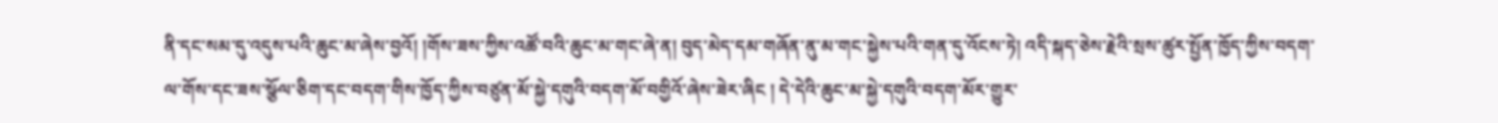ནི་དང་སམ་དུ་འདུས་པའི་ཆུང་མ་ཞེས་བྱའོ། །གོས་ཟས་ཀྱིས་འཚོ་བའི་ཆུང་མ་གང་ཞེ་ན། བུད་མེད་དམ་གཞོན་ནུ་མ་གང་སྐྱེས་པའི་གན་དུ་འོངས་ཏེ། འདི་སྐད་ཅེས་རྗེའི་སྲས་ཚུར་སྤྱོན་ཁྱོད་ཀྱིས་བདག་ལ་གོས་དང་ཟས་སྩོལ་ཅིག་དང་བདག་གིས་ཁྱོད་ཀྱིས་བཙུན་མོ་སྐྱེ་དགུའི་བདག་མོ་བགྱིའོ་ཞེས་ཟེར་ཞིང ། དེ་དེའི་ཆུང་མ་སྐྱེ་དགུའི་བདག་མོར་གྱུར་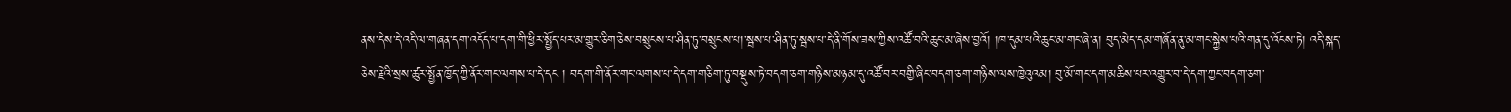ནས་དེས་དེ་འདི་ལ་གཞན་དག་འདོད་པ་དག་གི་ཕྱིར་སྤྱོད་པར་མ་གྱུར་ཅིག་ཅེས་བསྲུངས་པ་ཤིན་ཏུ་བསྲུངས་པ།་སྦས་པ་ཤིན་ཏུ་སྦས་པ་དེ་ནི་གོས་ཟས་ཀྱིས་འཚོ་བའི་ཆུང་མ་ཞེས་བྱའོ། །ཁ་དུམ་པའི་ཆུང་མ་གང་ཞེ་ན། བུད་མེད་དམ་གཞོན་ནུ་མ་གང་སྐྱེས་པའི་གན་དུ་འོངས་ཏེ། འདི་སྐད་ཅེས་རྗེའི་སྲས་ཚུར་སྤྱོན་ཁྱོད་ཀྱི་ནོར་གང་ལགས་པ་དེ་དང ། བདག་གི་ནོར་གང་ལགས་པ་དེ་དག་གཅིག་ཏུ་བསྡུས་ཏེ་བདག་ཅག་གཉིས་མཉམ་དུ་འཚོ་བར་བགྱི་ཞིང་བདག་ཅག་གཉིས་ལས་ཁྱེའུའམ། བུ་མོ་གང་དག་མཆིས་པར་འགྱུར་བ་དེ་དག་ཀྱང་བདག་ཅག་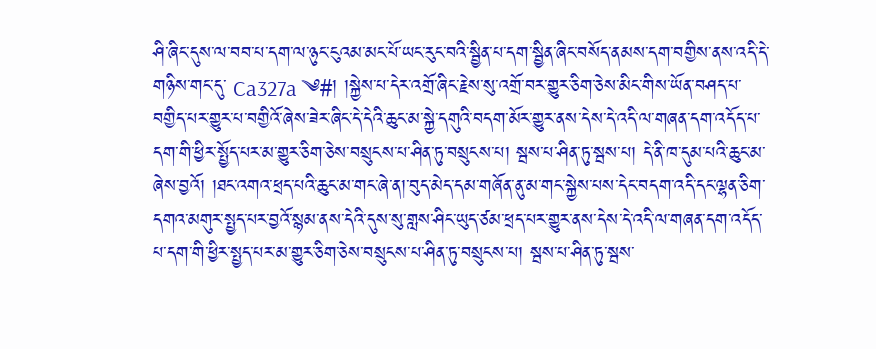ཤི་ཞིང་དུས་ལ་བབ་པ་དག་ལ་ཉུང་ངུའམ་མང་པོ་ཡང་རུང་བའི་སྦྱིན་པ་དག་སྦྱིན་ཞིང་བསོད་ནམས་དག་བགྱིས་ནས་འདི་དེ་གཉིས་གང་དུ་ Ca327a ༄#། །སྐྱེས་པ་དེར་འགྲོ་ཞིང་རྗེས་སུ་འགྲོ་བར་གྱུར་ཅིག་ཅེས་མིང་གིས་ཡོན་བཤད་པ་བགྱིད་པར་གྱུར་པ་བགྱིའོ་ཞེས་ཟེར་ཞིང་དེ་དེའི་ཆུང་མ་སྐྱེ་དགུའི་བདག་མོར་གྱུར་ནས་དེས་དེ་འདི་ལ་གཞན་དག་འདོད་པ་དག་གི་ཕྱིར་སྤྱོད་པར་མ་གྱུར་ཅིག་ཅེས་བསྲུངས་པ་ཤིན་ཏུ་བསྲུངས་པ། སྦས་པ་ཤིན་ཏུ་སྦས་པ། དེ་ནི་ཁ་དུམ་པའི་ཆུང་མ་ཞེས་བྱའོ། །ཐང་འགའ་ཕྲད་པའི་ཆུང་མ་གང་ཞེ་ན།་བུད་མེད་དམ་གཞོན་ནུ་མ་གང་སྐྱེས་པས་དེང་བདག་འདི་དང་ལྷན་ཅིག་དགའ་མགུར་སྤྱད་པར་བྱའོ་སྙམ་ནས་དེའི་དུས་སུ་གླས་ཤིང་ཡུད་ཙམ་ཕྲད་པར་གྱུར་ནས་དེས་དེ་འདི་ལ་གཞན་དག་འདོད་པ་དག་གི་ཕྱིར་སྤྱད་པར་མ་གྱུར་ཅིག་ཅེས་བསྲུངས་པ་ཤིན་ཏུ་བསྲུངས་པ། སྦས་པ་ཤིན་ཏུ་སྦས་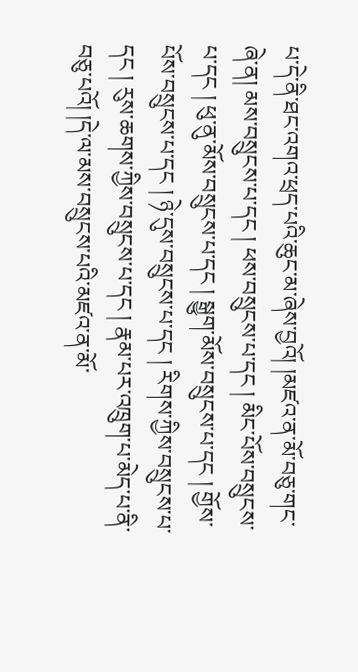པ་དེ་ནི་ཐང་འགའ་ཕྲད་པའི་ཆུང་མ་ཞེས་བྱའོ། །མཛའ་ན་མོ་བཅུ་གང་ཞེ་ན། མས་བསྲུངས་པ་དང ། ཕས་བསྲུངས་པ་དང ། མིང་པོས་བསྲུངས་པ་དང ། ཕུ་ནུ་མོས་བསྲུངས་པ་དང ། སྒྱུག་མོས་བསྲུངས་པ་དང ། གྱོས་པོས་བསྲུངས་པ་དང ། ཉེ་དུས་བསྲུངས་པ་དང ། རིགས་ཀྱིས་བསྲུངས་པ་དང ། རུས་ཆགས་ཀྱིས་བསྲུངས་པ་དང ། རྣམ་པར་འཁྲུག་པ་མེད་པ་ནི་བཅུ་པའོ། །དེ་ལ་མས་བསྲུངས་པའི་མཛའ་ན་མོ་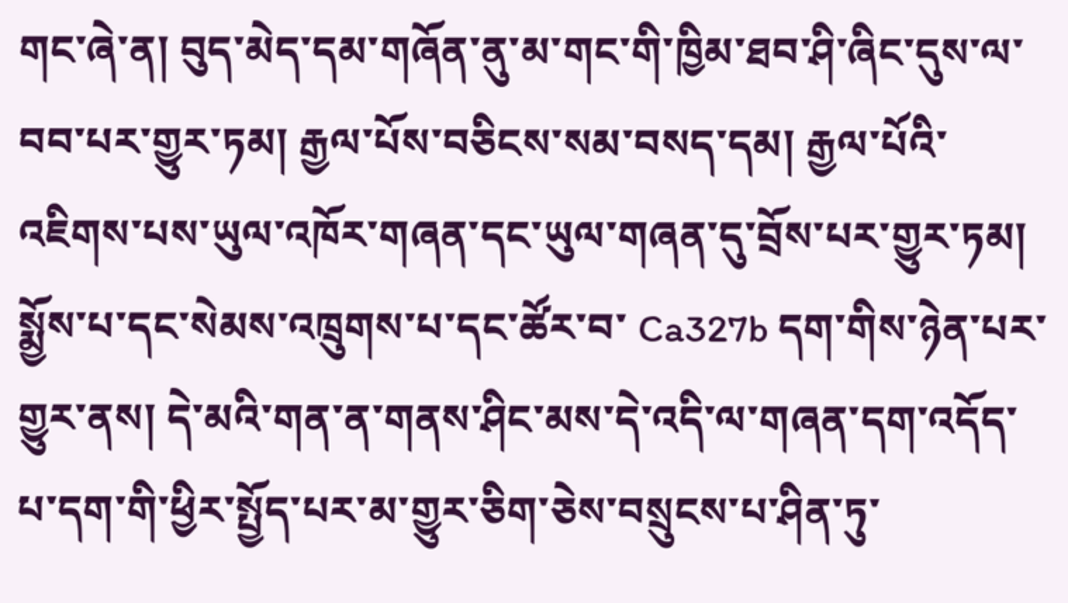གང་ཞེ་ན། བུད་མེད་དམ་གཞོན་ནུ་མ་གང་གི་ཁྱིམ་ཐབ་ཤི་ཞིང་དུས་ལ་བབ་པར་གྱུར་ཏམ། རྒྱལ་པོས་བཅིངས་སམ་བསད་དམ། རྒྱལ་པོའི་འཇིགས་པས་ཡུལ་འཁོར་གཞན་དང་ཡུལ་གཞན་དུ་བྲོས་པར་གྱུར་ཏམ། སྨྱོས་པ་དང་སེམས་འཁྲུགས་པ་དང་ཚོར་བ་ Ca327b དག་གིས་ཉེན་པར་གྱུར་ནས། དེ་མའི་གན་ན་གནས་ཤིང་མས་དེ་འདི་ལ་གཞན་དག་འདོད་པ་དག་གི་ཕྱིར་སྤྱོད་པར་མ་གྱུར་ཅིག་ཅེས་བསྲུངས་པ་ཤིན་ཏུ་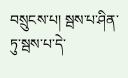བསྲུངས་པ། སྦས་པ་ཤིན་ཏུ་སྦས་པ་དེ་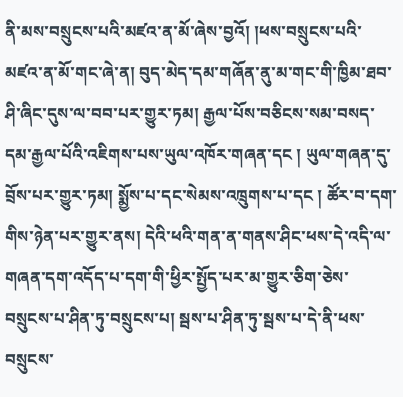ནི་མས་བསྲུངས་པའི་མཛའ་ན་མོ་ཞེས་བྱའོ། །ཕས་བསྲུངས་པའི་མཛའ་ན་མོ་གང་ཞེ་ན། བུད་མེད་དམ་གཞོན་ནུ་མ་གང་གི་ཁྱིམ་ཐབ་ཤི་ཞིང་དུས་ལ་བབ་པར་གྱུར་ཏམ། རྒྱལ་པོས་བཅིངས་སམ་བསད་དམ་རྒྱལ་པོའི་འཇིགས་པས་ཡུལ་འཁོར་གཞན་དང ། ཡུལ་གཞན་དུ་བྲོས་པར་གྱུར་ཏམ། སྨྱོས་པ་དང་སེམས་འཁྲུགས་པ་དང ། ཚོར་བ་དག་གིས་ཉེན་པར་གྱུར་ནས། དེའི་ཕའི་གན་ན་གནས་ཤིང་ཕས་དེ་འདི་ལ་གཞན་དག་འདོད་པ་དག་གི་ཕྱིར་སྤྱོད་པར་མ་གྱུར་ཅིག་ཅེས་བསྲུངས་པ་ཤིན་ཏུ་བསྲུངས་པ། སྦས་པ་ཤིན་ཏུ་སྦས་པ་དེ་ནི་ཕས་བསྲུངས་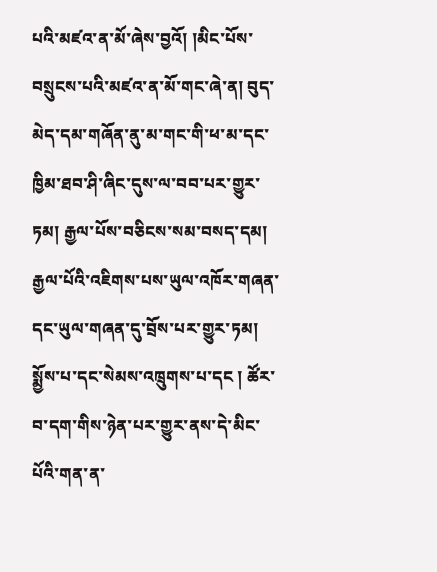པའི་མཛའ་ན་མོ་ཞེས་བྱའོ། །མིང་པོས་བསྲུངས་པའི་མཛའ་ན་མོ་གང་ཞེ་ན། བུད་མེད་དམ་གཞོན་ནུ་མ་གང་གི་ཕ་མ་དང་ཁྱིམ་ཐབ་ཤི་ཞིང་དུས་ལ་བབ་པར་གྱུར་ཏམ། རྒྱལ་པོས་བཅིངས་སམ་བསད་དམ། རྒྱལ་པོའི་འཇིགས་པས་ཡུལ་འཁོར་གཞན་དང་ཡུལ་གཞན་དུ་བྲོས་པར་གྱུར་ཏམ། སྨྱོས་པ་དང་སེམས་འཁྲུགས་པ་དང ། ཚོར་བ་དག་གིས་ཉེན་པར་གྱུར་ནས་དེ་མིང་པོའི་གན་ན་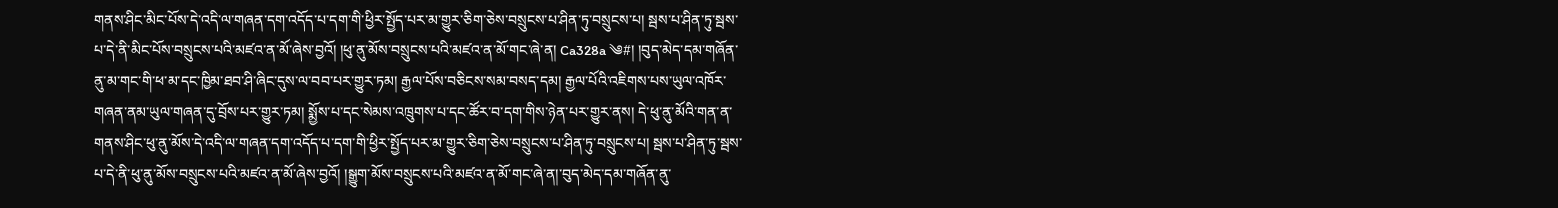གནས་ཤིང་མིང་པོས་དེ་འདི་ལ་གཞན་དག་འདོད་པ་དག་གི་ཕྱིར་སྤྱོད་པར་མ་གྱུར་ཅིག་ཅེས་བསྲུངས་པ་ཤིན་ཏུ་བསྲུངས་པ། སྦས་པ་ཤིན་ཏུ་སྦས་པ་དེ་ནི་མིང་པོས་བསྲུངས་པའི་མཛའ་ན་མོ་ཞེས་བྱའོ། །ཕུ་ནུ་མོས་བསྲུངས་པའི་མཛའ་ན་མོ་གང་ཞེ་ན། Ca328a ༄#། །བུད་མེད་དམ་གཞོན་ནུ་མ་གང་གི་ཕ་མ་དང་ཁྱིམ་ཐབ་ཤི་ཞིང་དུས་ལ་བབ་པར་གྱུར་ཏམ། རྒྱལ་པོས་བཅིངས་སམ་བསད་དམ། རྒྱལ་པོའི་འཇིགས་པས་ཡུལ་འཁོར་གཞན་ནམ་ཡུལ་གཞན་དུ་བྲོས་པར་གྱུར་ཏམ། སྨྱོས་པ་དང་སེམས་འཁྲུགས་པ་དང་ཚོར་བ་དག་གིས་ཉེན་པར་གྱུར་ནས། དེ་ཕུ་ནུ་མོའི་གན་ན་གནས་ཤིང་ཕུ་ནུ་མོས་དེ་འདི་ལ་གཞན་དག་འདོད་པ་དག་གི་ཕྱིར་སྤྱོད་པར་མ་གྱུར་ཅིག་ཅེས་བསྲུངས་པ་ཤིན་ཏུ་བསྲུངས་པ། སྦས་པ་ཤིན་ཏུ་སྦས་པ་དེ་ནི་ཕུ་ནུ་མོས་བསྲུངས་པའི་མཛའ་ན་མོ་ཞེས་བྱའོ། །སྒྱུག་མོས་བསྲུངས་པའི་མཛའ་ན་མོ་གང་ཞེ་ན།་བུད་མེད་དམ་གཞོན་ནུ་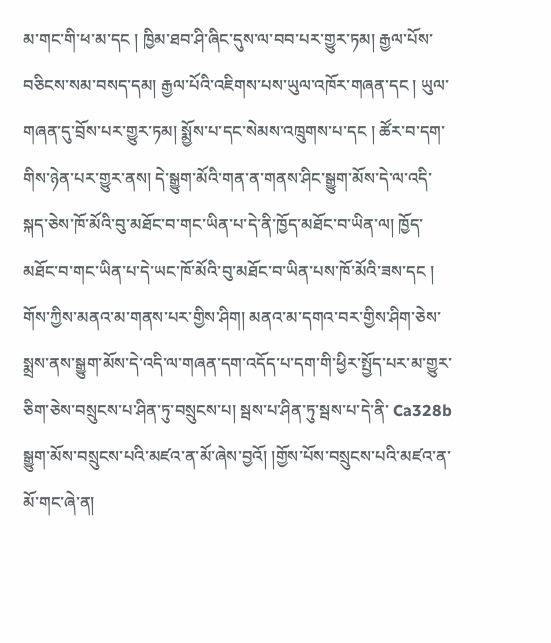མ་གང་གི་ཕ་མ་དང ། ཁྱིམ་ཐབ་ཤི་ཞིང་དུས་ལ་བབ་པར་གྱུར་ཏམ། རྒྱལ་པོས་བཅིངས་སམ་བསད་དམ། རྒྱལ་པོའི་འཇིགས་པས་ཡུལ་འཁོར་གཞན་དང ། ཡུལ་གཞན་དུ་བྲོས་པར་གྱུར་ཏམ། སྨྱོས་པ་དང་སེམས་འཁྲུགས་པ་དང ། ཚོར་བ་དག་གིས་ཉེན་པར་གྱུར་ནས། དེ་སྒྱུག་མོའི་གན་ན་གནས་ཤིང་སྒྱུག་མོས་དེ་ལ་འདི་སྐད་ཅེས་ཁོ་མོའི་བུ་མཐོང་བ་གང་ཡིན་པ་དེ་ནི་ཁྱོད་མཐོང་བ་ཡིན་ལ། ཁྱོད་མཐོང་བ་གང་ཡིན་པ་དེ་ཡང་ཁོ་མོའི་བུ་མཐོང་བ་ཡིན་པས་ཁོ་མོའི་ཟས་དང ། གོས་ཀྱིས་མནའ་མ་གནས་པར་གྱིས་ཤིག། མནའ་མ་དགའ་བར་གྱིས་ཤིག་ཅེས་སྨྲས་ནས་སྒྱུག་མོས་དེ་འདི་ལ་གཞན་དག་འདོད་པ་དག་གི་ཕྱིར་སྤྱོད་པར་མ་གྱུར་ཅིག་ཅེས་བསྲུངས་པ་ཤིན་ཏུ་བསྲུངས་པ། སྦས་པ་ཤིན་ཏུ་སྦས་པ་དེ་ནི་ Ca328b སྒྱུག་མོས་བསྲུངས་པའི་མཛའ་ན་མོ་ཞེས་བྱའོ། །གྱོས་པོས་བསྲུངས་པའི་མཛའ་ན་མོ་གང་ཞེ་ན།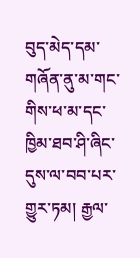བུད་མེད་དམ་གཞོན་ནུ་མ་གང་གིས་ཕ་མ་དང་ཁྱིམ་ཐབ་ཤི་ཞིང་དུས་ལ་བབ་པར་གྱུར་ཏམ། རྒྱལ་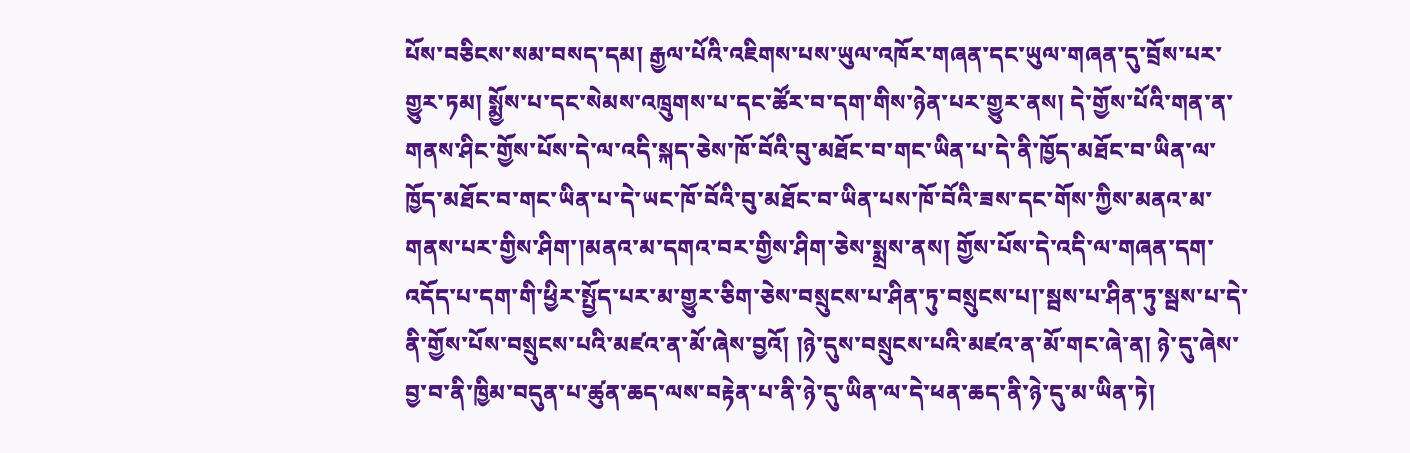པོས་བཅིངས་སམ་བསད་དམ། རྒྱལ་པོའི་འཇིགས་པས་ཡུལ་འཁོར་གཞན་དང་ཡུལ་གཞན་དུ་བྲོས་པར་གྱུར་ཏམ། སྨྱོས་པ་དང་སེམས་འཁྲུགས་པ་དང་ཚོར་བ་དག་གིས་ཉེན་པར་གྱུར་ནས། དེ་གྱོས་པོའི་གན་ན་གནས་ཤིང་གྱོས་པོས་དེ་ལ་འདི་སྐད་ཅེས་ཁོ་བོའི་བུ་མཐོང་བ་གང་ཡིན་པ་དེ་ནི་ཁྱོད་མཐོང་བ་ཡིན་ལ་ཁྱོད་མཐོང་བ་གང་ཡིན་པ་དེ་ཡང་ཁོ་བོའི་བུ་མཐོང་བ་ཡིན་པས་ཁོ་བོའི་ཟས་དང་གོས་ཀྱིས་མནའ་མ་གནས་པར་གྱིས་ཤིག་།མནའ་མ་དགའ་བར་གྱིས་ཤིག་ཅེས་སྨྲས་ནས། གྱོས་པོས་དེ་འདི་ལ་གཞན་དག་འདོད་པ་དག་གི་ཕྱིར་སྤྱོད་པར་མ་གྱུར་ཅིག་ཅེས་བསྲུངས་པ་ཤིན་ཏུ་བསྲུངས་པ།་སྦས་པ་ཤིན་ཏུ་སྦས་པ་དེ་ནི་གྱོས་པོས་བསྲུངས་པའི་མཛའ་ན་མོ་ཞེས་བྱའོ། །ཉེ་དུས་བསྲུངས་པའི་མཛའ་ན་མོ་གང་ཞེ་ན། ཉེ་དུ་ཞེས་བྱ་བ་ནི་ཁྱིམ་བདུན་པ་ཚུན་ཆད་ལས་བརྟེན་པ་ནི་ཉེ་དུ་ཡིན་ལ་དེ་ཕན་ཆད་ནི་ཉེ་དུ་མ་ཡིན་ཏེ།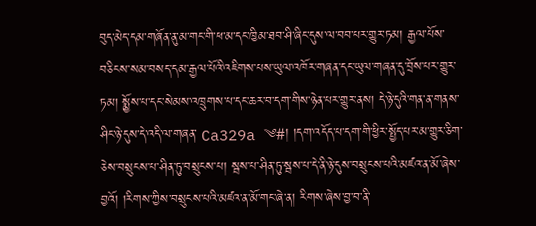བུད་མེད་དམ་གཞོན་ནུ་མ་གང་གི་ཕ་མ་དང་ཁྱིམ་ཐབ་ཤི་ཞིང་དུས་ལ་བབ་པར་གྱུར་ཏམ། རྒྱལ་པོས་བཅིངས་སམ་བསད་དམ་རྒྱལ་པོའི་འཇིགས་པས་ཡུལ་འཁོར་གཞན་དང་ཡུལ་གཞན་དུ་བྲོས་པར་གྱུར་ཏམ། སྨྱོས་པ་དང་སེམས་འཁྲུགས་པ་དང་ཆར་བ་དག་གིས་ཉེན་པར་གྱུར་ནས། དེ་ཉེ་དུའི་གན་ན་གནས་ཤིང་ཉེ་དུས་དེ་འདི་ལ་གཞན་ Ca329a ༄#། །དག་འདོད་པ་དག་གི་ཕྱིར་སྤྱོད་པར་མ་གྱུར་ཅིག་ཅེས་བསྲུངས་པ་ཤིན་ཏུ་བསྲུངས་པ། སྦས་པ་ཤིན་ཏུ་སྦས་པ་དེ་ནི་ཉེ་དུས་བསྲུངས་པའི་མཛའ་ན་མོ་ཞེས་བྱའོ། །རིགས་ཀྱིས་བསྲུངས་པའི་མཛའ་ན་མོ་གང་ཞེ་ན། རིགས་ཞེས་བྱ་བ་ནི་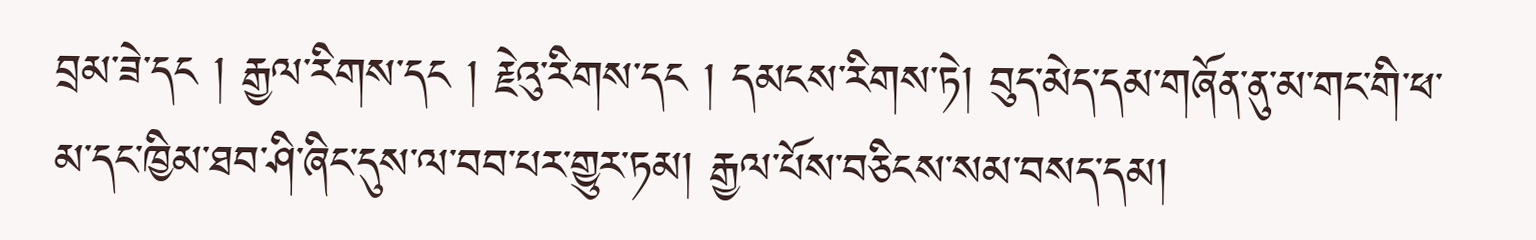བྲམ་ཟེ་དང ། རྒྱལ་རིགས་དང ། རྗེའུ་རིགས་དང ། དམངས་རིགས་ཏེ། བུད་མེད་དམ་གཞོན་ནུ་མ་གང་གི་ཕ་མ་དང་ཁྱིམ་ཐབ་ཤི་ཞིང་དུས་ལ་བབ་པར་གྱུར་ཏམ། རྒྱལ་པོས་བཅིངས་སམ་བསད་དམ།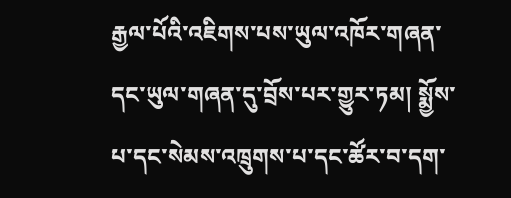རྒྱལ་པོའི་འཇིགས་པས་ཡུལ་འཁོར་གཞན་དང་ཡུལ་གཞན་དུ་བྲོས་པར་གྱུར་ཏམ། སྨྱོས་པ་དང་སེམས་འཁྲུགས་པ་དང་ཚོར་བ་དག་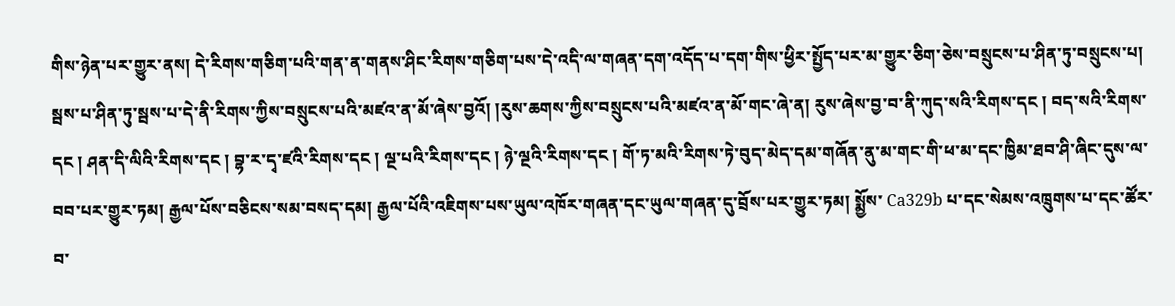གིས་ཉེན་པར་གྱུར་ནས། དེ་རིགས་གཅིག་པའི་གན་ན་གནས་ཤིང་རིགས་གཅིག་པས་དེ་འདི་ལ་གཞན་དག་འདོད་པ་དག་གིས་ཕྱིར་སྤྱོད་པར་མ་གྱུར་ཅིག་ཅེས་བསྲུངས་པ་ཤིན་ཏུ་བསྲུངས་པ། སྦས་པ་ཤིན་ཏུ་སྦས་པ་དེ་ནི་རིགས་ཀྱིས་བསྲུངས་པའི་མཛའ་ན་མོ་ཞེས་བྱའོ། །རུས་ཆགས་ཀྱིས་བསྲུངས་པའི་མཛའ་ན་མོ་གང་ཞེ་ན། རུས་ཞེས་བྱ་བ་ནི་ཀུད་སའི་རིགས་དང ། བད་སའི་རིགས་དང ། ཤན་དི་ལིའི་རིགས་དང ། བྷ་ར་དྭ་ཛའི་རིགས་དང ། ལྔ་པའི་རིགས་དང ། ཉེ་ལྔའི་རིགས་དང ། གོ་ཏ་མའི་རིགས་ཏེ་བུད་མེད་དམ་གཞོན་ནུ་མ་གང་གི་ཕ་མ་དང་ཁྱིམ་ཐབ་ཤི་ཞིང་དུས་ལ་བབ་པར་གྱུར་ཏམ། རྒྱལ་པོས་བཅིངས་སམ་བསད་དམ། རྒྱལ་པོའི་འཇིགས་པས་ཡུལ་འཁོར་གཞན་དང་ཡུལ་གཞན་དུ་བྲོས་པར་གྱུར་ཏམ། སྨྱོས་ Ca329b པ་དང་སེམས་འཁྲུགས་པ་དང་ཚོར་བ་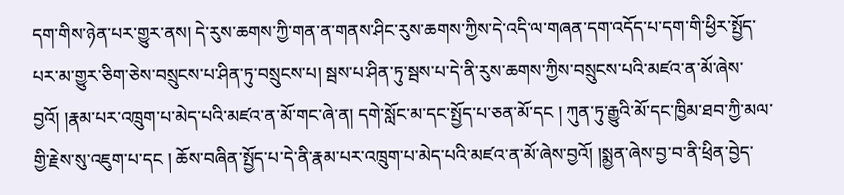དག་གིས་ཉེན་པར་གྱུར་ནས། དེ་རུས་ཆགས་ཀྱི་གན་ན་གནས་ཤིང་རུས་ཆགས་ཀྱིས་དེ་འདི་ལ་གཞན་དག་འདོད་པ་དག་གི་ཕྱིར་སྤྱོད་པར་མ་གྱུར་ཅིག་ཅེས་བསྲུངས་པ་ཤིན་ཏུ་བསྲུངས་པ། སྦས་པ་ཤིན་ཏུ་སྦས་པ་དེ་ནི་རུས་ཆགས་ཀྱིས་བསྲུངས་པའི་མཛའ་ན་མོ་ཞེས་བྱའོ། །རྣམ་པར་འཁྲུག་པ་མེད་པའི་མཛའ་ན་མོ་གང་ཞེ་ན། དགེ་སློང་མ་དང་སྤྱོད་པ་ཅན་མོ་དང ། ཀུན་ཏུ་རྒྱུའི་མོ་དང་ཁྱིམ་ཐབ་ཀྱི་མལ་གྱི་རྗེས་སུ་འཇུག་པ་དང ། ཆོས་བཞིན་སྤྱོད་པ་དེ་ནི་རྣམ་པར་འཁྲུག་པ་མེད་པའི་མཛའ་ན་མོ་ཞེས་བྱའོ། །སྨྱན་ཞེས་བྱ་བ་ནི་ཕྲིན་བྱེད་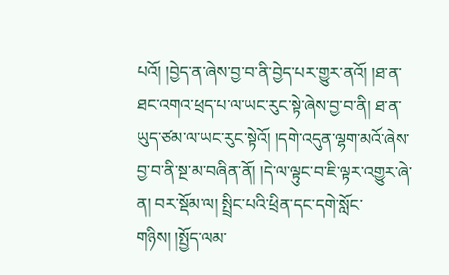པའོ། །བྱེད་ན་ཞེས་བྱ་བ་ནི་བྱེད་པར་གྱུར་ནའོ། །ཐ་ན་ཐང་འགའ་ཕྲད་པ་ལ་ཡང་རུང་སྟེ་ཞེས་བྱ་བ་ནི། ཐ་ན་ཡུད་ཙམ་ལ་ཡང་རུང་སྟེའོ། །དགེ་འདུན་ལྷག་མའོ་ཞེས་བྱ་བ་ནི་སྔ་མ་བཞིན་ནོ། །དེ་ལ་ལྟུང་བ་ཇི་ལྟར་འགྱུར་ཞེ་ན། བར་སྡོམ་ལ། སྤྲིང་པའི་ཕྲིན་དང་དགེ་སློང་གཉིས། །སྤྱོད་ལམ་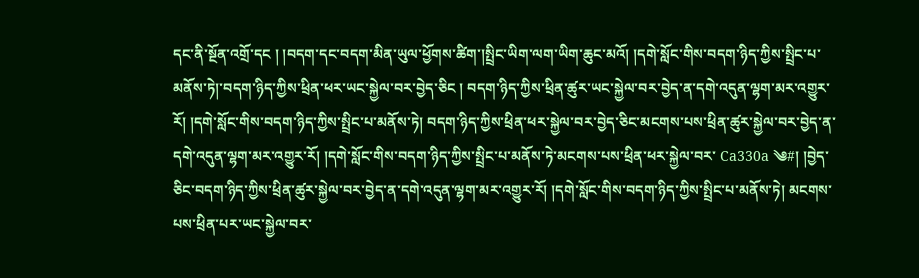དང་ནི་སྔོན་འགྲོ་དང ། །བདག་དང་བདག་མིན་ཡུལ་ཕྱོགས་ཚིག་།སྤྲིང་ཡིག་ལག་ཡིག་ཆུང་མའོ། །དགེ་སློང་གིས་བདག་ཉིད་ཀྱིས་སྤྲིང་པ་མནོས་ཏེ།་བདག་ཉིད་ཀྱིས་ཕྲིན་ཕར་ཡང་སྐྱེལ་བར་བྱེད་ཅིང ། བདག་ཉིད་ཀྱིས་ཕྲིན་ཚུར་ཡང་སྐྱེལ་བར་བྱེད་ན་དགེ་འདུན་ལྷག་མར་འགྱུར་རོ། །དགེ་སློང་གིས་བདག་ཉིད་ཀྱིས་སྤྲིང་པ་མནོས་ཏེ། བདག་ཉིད་ཀྱིས་ཕྲིན་ཕར་སྐྱེལ་བར་བྱེད་ཅིང་མངགས་པས་ཕྲིན་ཚུར་སྐྱེལ་བར་བྱེད་ན་དགེ་འདུན་ལྷག་མར་འགྱུར་རོ། །དགེ་སློང་གིས་བདག་ཉིད་ཀྱིས་སྤྲིང་པ་མནོས་ཏེ་མངགས་པས་ཕྲིན་ཕར་སྐྱེལ་བར་ Ca330a ༄#། །བྱེད་ཅིང་བདག་ཉིད་ཀྱིས་ཕྲིན་ཚུར་སྐྱེལ་བར་བྱེད་ན་དགེ་འདུན་ལྷག་མར་འགྱུར་རོ། །དགེ་སློང་གིས་བདག་ཉིད་ཀྱིས་སྤྲིང་པ་མནོས་ཏེ། མངགས་པས་ཕྲིན་པར་ཡང་སྐྱེལ་བར་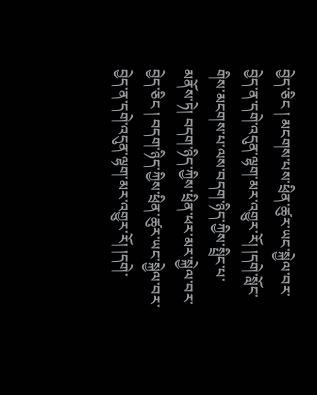བྱེད་ཅིང ། མངགས་པས་ཕྲིན་ཚུར་ཡང་སྐྱེལ་བར་བྱེད་ན་དགེ་འདུན་ལྷག་མར་འགྱུར་རོ། །དགེ་སློང་གིས་མངགས་པ་ལས་བདག་ཉིད་ཀྱིས་སྤྲིང་པ་མནོས་ཏེ། བདག་ཉིད་ཀྱིས་ཕྲིན་ཕར་མར་སྐྱེལ་བར་བྱེད་ཅིང ། བདག་ཉིད་ཀྱིས་ཕྲིན་ཚུར་ཡང་སྐྱེལ་བར་བྱེད་ན་དགེ་འདུན་ལྷག་མར་འགྱུར་རོ། །དགེ་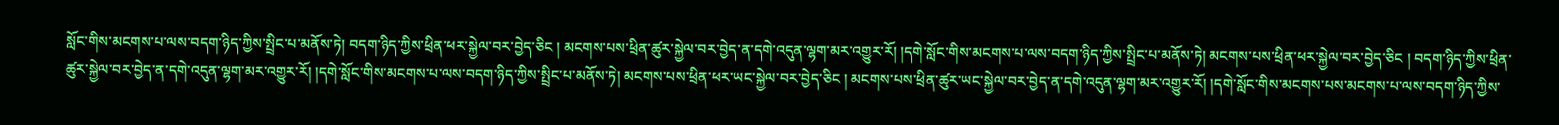སློང་གིས་མངགས་པ་ལས་བདག་ཉིད་ཀྱིས་སྤྲིང་པ་མནོས་ཏེ། བདག་ཉིད་ཀྱིས་ཕྲིན་ཕར་སྐྱེལ་བར་བྱེད་ཅིང ། མངགས་པས་ཕྲིན་ཚུར་སྐྱེལ་བར་བྱེད་ན་དགེ་འདུན་ལྷག་མར་འགྱུར་རོ། །དགེ་སློང་གིས་མངགས་པ་ལས་བདག་ཉིད་ཀྱིས་སྤྲིང་པ་མནོས་ཏེ། མངགས་པས་ཕྲིན་ཕར་སྐྱེལ་བར་བྱེད་ཅིང ། བདག་ཉིད་ཀྱིས་ཕྲིན་ཚུར་སྐྱེལ་བར་བྱེད་ན་དགེ་འདུན་ལྷག་མར་འགྱུར་རོ། །དགེ་སློང་གིས་མངགས་པ་ལས་བདག་ཉིད་ཀྱིས་སྤྲིང་པ་མནོས་ཏེ། མངགས་པས་ཕྲིན་ཕར་ཡང་སྐྱེལ་བར་བྱེད་ཅིང ། མངགས་པས་ཕྲིན་ཚུར་ཡང་སྐྱེལ་བར་བྱེད་ན་དགེ་འདུན་ལྷག་མར་འགྱུར་རོ། །དགེ་སློང་གིས་མངགས་པས་མངགས་པ་ལས་བདག་ཉིད་ཀྱིས་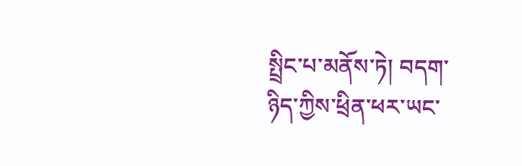སྤྲིང་པ་མནོས་ཏེ། བདག་ཉིད་ཀྱིས་ཕྲིན་ཕར་ཡང་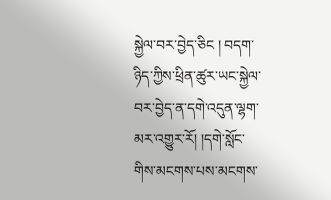སྐྱེལ་བར་བྱེད་ཅིང ། བདག་ཉིད་ཀྱིས་ཕྲིན་ཚུར་ཡང་སྐྱེལ་བར་བྱེད་ན་དགེ་འདུན་ལྷག་མར་འགྱུར་རོ། །དགེ་སློང་གིས་མངགས་པས་མངགས་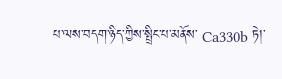པ་ལས་བདག་ཉིད་ཀྱིས་སྤྲིང་པ་མནོས་ Ca330b ཏེ།་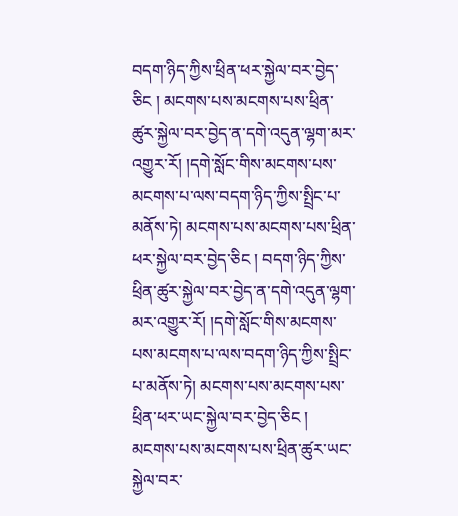བདག་ཉིད་ཀྱིས་ཕྲིན་ཕར་སྐྱེལ་བར་བྱེད་ཅིང ། མངགས་པས་མངགས་པས་ཕྲིན་ཚུར་སྐྱེལ་བར་བྱེད་ན་དགེ་འདུན་ལྷག་མར་འགྱུར་རོ། །དགེ་སློང་གིས་མངགས་པས་མངགས་པ་ལས་བདག་ཉིད་ཀྱིས་སྤྲིང་པ་མནོས་ཏེ། མངགས་པས་མངགས་པས་ཕྲིན་ཕར་སྐྱེལ་བར་བྱེད་ཅིང ། བདག་ཉིད་ཀྱིས་ཕྲིན་ཚུར་སྐྱེལ་བར་བྱེད་ན་དགེ་འདུན་ལྷག་མར་འགྱུར་རོ། །དགེ་སློང་གིས་མངགས་པས་མངགས་པ་ལས་བདག་ཉིད་ཀྱིས་སྤྲིང་པ་མནོས་ཏེ། མངགས་པས་མངགས་པས་ཕྲིན་ཕར་ཡང་སྐྱེལ་བར་བྱེད་ཅིང ། མངགས་པས་མངགས་པས་ཕྲིན་ཚུར་ཡང་སྐྱེལ་བར་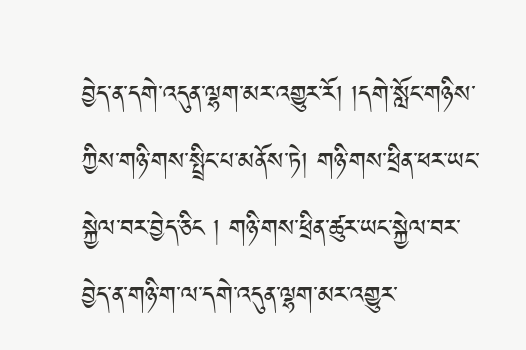བྱེད་ན་དགེ་འདུན་ལྷག་མར་འགྱུར་རོ། །དགེ་སློང་གཉིས་ཀྱིས་གཉི་གས་སྤྲིང་པ་མནོས་ཏེ། གཉི་གས་ཕྲིན་ཕར་ཡང་སྐྱེལ་བར་བྱེད་ཅིང ། གཉི་གས་ཕྲིན་ཚུར་ཡང་སྐྱེལ་བར་བྱེད་ན་གཉི་ག་ལ་དགེ་འདུན་ལྷག་མར་འགྱུར་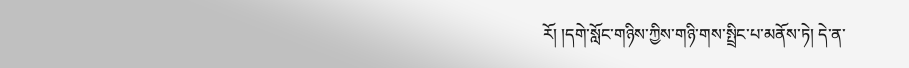རོ། །དགེ་སློང་གཉིས་ཀྱིས་གཉི་གས་སྤྲིང་པ་མནོས་ཏེ། དེ་ན་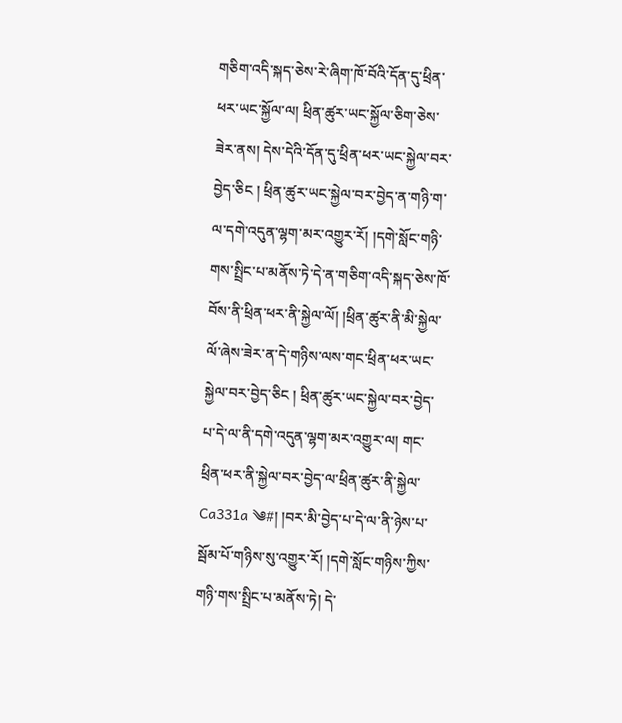གཅིག་འདི་སྐད་ཅེས་རེ་ཞིག་ཁོ་བོའི་དོན་དུ་ཕྲིན་ཕར་ཡང་སྐྱོལ་ལ། ཕྲིན་ཚུར་ཡང་སྐྱོལ་ཅིག་ཅེས་ཟེར་ནས། དེས་དེའི་དོན་དུ་ཕྲིན་ཕར་ཡང་སྐྱེལ་བར་བྱེད་ཅིང ། ཕྲིན་ཚུར་ཡང་སྐྱེལ་བར་བྱེད་ན་གཉི་ག་ལ་དགེ་འདུན་ལྷག་མར་འགྱུར་རོ། །དགེ་སློང་གཉི་གས་སྤྲིང་པ་མནོས་ཏེ་དེ་ན་གཅིག་འདི་སྐད་ཅེས་ཁོ་བོས་ནི་ཕྲིན་ཕར་ནི་སྐྱེལ་ལོ། །ཕྲིན་ཚུར་ནི་མི་སྐྱེལ་ལོ་ཞེས་ཟེར་ན་དེ་གཉིས་ལས་གང་ཕྲིན་ཕར་ཡང་སྐྱེལ་བར་བྱེད་ཅིང ། ཕྲིན་ཚུར་ཡང་སྐྱེལ་བར་བྱེད་པ་དེ་ལ་ནི་དགེ་འདུན་ལྷག་མར་འགྱུར་ལ། གང་ཕྲིན་ཕར་ནི་སྐྱེལ་བར་བྱེད་ལ་ཕྲིན་ཚུར་ནི་སྐྱེལ་ Ca331a ༄#། །བར་མི་བྱེད་པ་དེ་ལ་ནི་ཉེས་པ་སྦོམ་པོ་གཉིས་སུ་འགྱུར་རོ། །དགེ་སློང་གཉིས་ཀྱིས་གཉི་གས་སྤྲིང་པ་མནོས་ཏེ། དེ་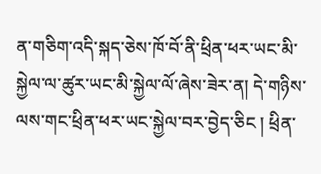ན་གཅིག་འདི་སྐད་ཅེས་ཁོ་བོ་ནི་ཕྲིན་ཕར་ཡང་མི་སྐྱེལ་ལ་ཚུར་ཡང་མི་སྐྱེལ་ལོ་ཞེས་ཟེར་ན། དེ་གཉིས་ལས་གང་ཕྲིན་ཕར་ཡང་སྐྱེལ་བར་བྱེད་ཅིང ། ཕྲིན་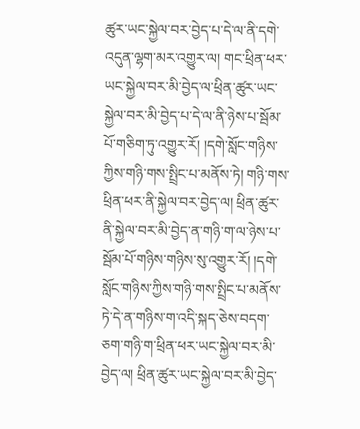ཚུར་ཡང་སྐྱེལ་བར་བྱེད་པ་དེ་ལ་ནི་དགེ་འདུན་ལྷག་མར་འགྱུར་ལ། གང་ཕྲིན་ཕར་ཡང་སྐྱེལ་བར་མི་བྱེད་ལ་ཕྲིན་ཚུར་ཡང་སྐྱེལ་བར་མི་བྱེད་པ་དེ་ལ་ནི་ཉེས་པ་སྦོམ་པོ་གཅིག་ཏུ་འགྱུར་རོ། །དགེ་སློང་གཉིས་ཀྱིས་གཉི་གས་སྤྲིང་པ་མནོས་ཏེ། གཉི་གས་ཕྲིན་ཕར་ནི་སྐྱེལ་བར་བྱེད་ལ། ཕྲིན་ཚུར་ནི་སྐྱེལ་བར་མི་བྱེད་ན་གཉི་ག་ལ་ཉེས་པ་སྦོམ་པོ་གཉིས་གཉིས་སུ་འགྱུར་རོ། །དགེ་སློང་གཉིས་ཀྱིས་གཉི་གས་སྤྲིང་པ་མནོས་ཏེ་དེ་ན་གཉིས་ག་འདི་སྐད་ཅེས་བདག་ཅག་གཉི་ག་ཕྲིན་ཕར་ཡང་སྐྱེལ་བར་མི་བྱེད་ལ། ཕྲིན་ཚུར་ཡང་སྐྱེལ་བར་མི་བྱེད་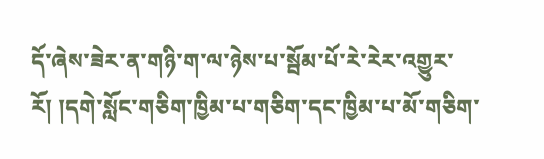དོ་ཞེས་ཟེར་ན་གཉི་ག་ལ་ཉེས་པ་སྦོམ་པོ་རེ་རེར་འགྱུར་རོ། །དགེ་སློང་གཅིག་ཁྱིམ་པ་གཅིག་དང་ཁྱིམ་པ་མོ་གཅིག་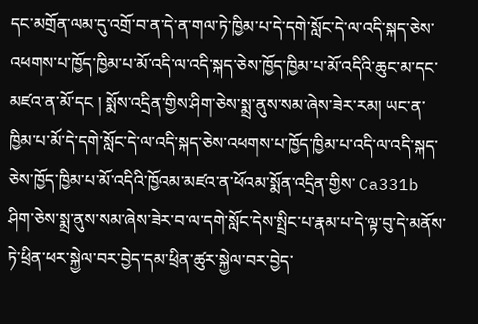དང་མགྲོན་ལམ་དུ་འགྲོ་བ་ན་དེ་ན་གལ་ཏེ་ཁྱིམ་པ་དེ་དགེ་སློང་དེ་ལ་འདི་སྐད་ཅེས་འཕགས་པ་ཁྱོད་ཁྱིམ་པ་མོ་འདི་ལ་འདི་སྐད་ཅེས་ཁྱོད་ཁྱིམ་པ་མོ་འདིའི་ཆུང་མ་དང་མཛའ་ན་མོ་དང ། སྨོས་འདྲིན་གྱིས་ཤིག་ཅེས་སྨྲ་ནུས་སམ་ཞེས་ཟེར་རམ། ཡང་ན་ཁྱིམ་པ་མོ་དེ་དགེ་སློང་དེ་ལ་འདི་སྐད་ཅེས་འཕགས་པ་ཁྱོད་ཁྱིམ་པ་འདི་ལ་འདི་སྐད་ཅེས་ཁྱོད་ཁྱིམ་པ་མོ་འདིའི་ཁྱོའམ་མཛའ་ན་ཕོའམ་སྨོན་འདྲིན་གྱིས་ Ca331b ཤིག་ཅེས་སྨྲ་ནུས་སམ་ཞེས་ཟེར་བ་ལ་དགེ་སློང་དེས་སྤྲིང་པ་རྣམ་པ་དེ་ལྟ་བུ་དེ་མནོས་ཏེ་ཕྲིན་ཕར་སྐྱེལ་བར་བྱེད་དམ་ཕྲིན་ཚུར་སྐྱེལ་བར་བྱེད་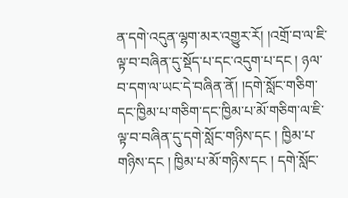ན་དགེ་འདུན་ལྷག་མར་འགྱུར་རོ། །འགྲོ་བ་ལ་ཇི་ལྟ་བ་བཞིན་དུ་སྡོད་པ་དང་འདུག་པ་དང ། ཉལ་བ་དག་ལ་ཡང་དེ་བཞིན་ནོ། །དགེ་སློང་གཅིག་དང་ཁྱིམ་པ་གཅིག་དང་ཁྱིམ་པ་མོ་གཅིག་ལ་ཇི་ལྟ་བ་བཞིན་དུ་དགེ་སློང་གཉིས་དང ། ཁྱིམ་པ་གཉིས་དང ། ཁྱིམ་པ་མོ་གཉིས་དང ། དགེ་སློང་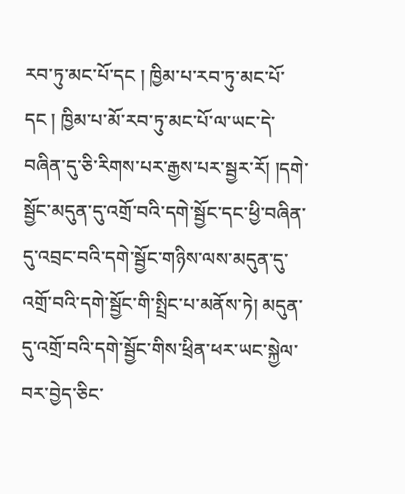རབ་ཏུ་མང་པོ་དང ། ཁྱིམ་པ་རབ་ཏུ་མང་པོ་དང ། ཁྱིམ་པ་མོ་རབ་ཏུ་མང་པོ་ལ་ཡང་དེ་བཞིན་དུ་ཅི་རིགས་པར་རྒྱས་པར་སྦྱར་རོ། །དགེ་སྦྱོང་མདུན་དུ་འགྲོ་བའི་དགེ་སྦྱོང་དང་ཕྱི་བཞིན་དུ་འབྲང་བའི་དགེ་སྦྱོང་གཉིས་ལས་མདུན་དུ་འགྲོ་བའི་དགེ་སྦྱོང་གི་སྤྲིང་པ་མནོས་ཏེ། མདུན་དུ་འགྲོ་བའི་དགེ་སྦྱོང་གིས་ཕྲིན་ཕར་ཡང་སྐྱེལ་བར་བྱེད་ཅིང་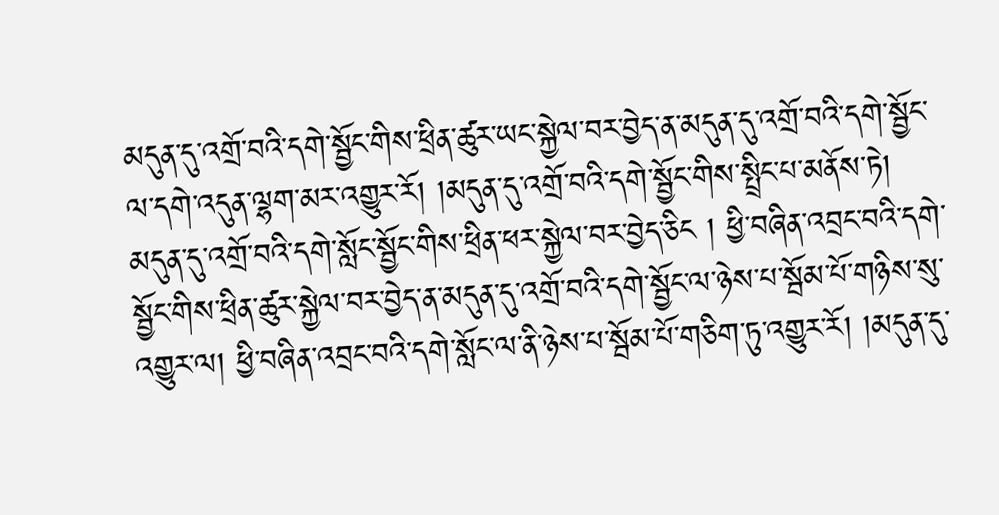མདུན་དུ་འགྲོ་བའི་དགེ་སྦྱོང་གིས་ཕྲིན་ཚུར་ཡང་སྐྱེལ་བར་བྱེད་ན་མདུན་དུ་འགྲོ་བའི་དགེ་སྦྱོང་ལ་དགེ་འདུན་ལྷག་མར་འགྱུར་རོ། །མདུན་དུ་འགྲོ་བའི་དགེ་སྦྱོང་གིས་སྤྲིང་པ་མནོས་ཏེ། མདུན་དུ་འགྲོ་བའི་དགེ་སློང་སྦྱོང་གིས་ཕྲིན་ཕར་སྐྱེལ་བར་བྱེད་ཅིང ། ཕྱི་བཞིན་འབྲང་བའི་དགེ་སྦྱོང་གིས་ཕྲིན་ཚུར་སྐྱེལ་བར་བྱེད་ན་མདུན་དུ་འགྲོ་བའི་དགེ་སྦྱོང་ལ་ཉེས་པ་སྦོམ་པོ་གཉིས་སུ་འགྱུར་ལ། ཕྱི་བཞིན་འབྲང་བའི་དགེ་སློང་ལ་ནི་ཉེས་པ་སྦོམ་པོ་གཅིག་ཏུ་འགྱུར་རོ། །མདུན་དུ་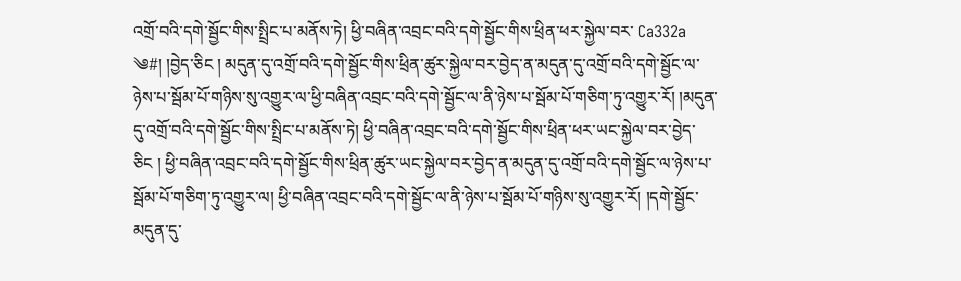འགྲོ་བའི་དགེ་སྦྱོང་གིས་སྤྲིང་པ་མནོས་ཏེ། ཕྱི་བཞིན་འབྲང་བའི་དགེ་སྦྱོང་གིས་ཕྲིན་ཕར་སྐྱེལ་བར་ Ca332a ༄#། །བྱེད་ཅིང ། མདུན་དུ་འགྲོ་བའི་དགེ་སྦྱོང་གིས་ཕྲིན་ཚུར་སྐྱེལ་བར་བྱེད་ན་མདུན་དུ་འགྲོ་བའི་དགེ་སྦྱོང་ལ་ཉེས་པ་སྦོམ་པོ་གཉིས་སུ་འགྱུར་ལ་ཕྱི་བཞིན་འབྲང་བའི་དགེ་སྦྱོང་ལ་ནི་ཉེས་པ་སྦོམ་པོ་གཅིག་ཏུ་འགྱུར་རོ། །མདུན་དུ་འགྲོ་བའི་དགེ་སྦྱོང་གིས་སྤྲིང་པ་མནོས་ཏེ། ཕྱི་བཞིན་འབྲང་བའི་དགེ་སྦྱོང་གིས་ཕྲིན་ཕར་ཡང་སྐྱེལ་བར་བྱེད་ཅིང ། ཕྱི་བཞིན་འབྲང་བའི་དགེ་སྦྱོང་གིས་ཕྲིན་ཚུར་ཡང་སྐྱེལ་བར་བྱེད་ན་མདུན་དུ་འགྲོ་བའི་དགེ་སྦྱོང་ལ་ཉེས་པ་སྦོམ་པོ་གཅིག་ཏུ་འགྱུར་ལ། ཕྱི་བཞིན་འབྲང་བའི་དགེ་སྦྱོང་ལ་ནི་ཉེས་པ་སྦོམ་པོ་གཉིས་སུ་འགྱུར་རོ། །དགེ་སྦྱོང་མདུན་དུ་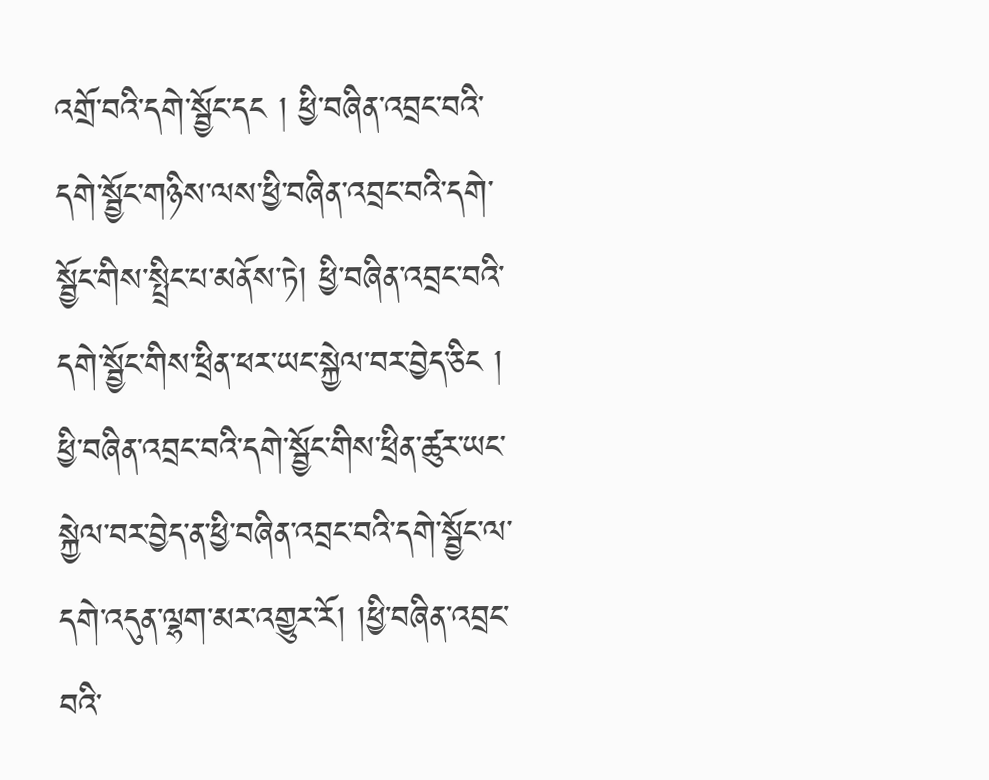འགྲོ་བའི་དགེ་སྦྱོང་དང ། ཕྱི་བཞིན་འབྲང་བའི་དགེ་སྦྱོང་གཉིས་ལས་ཕྱི་བཞིན་འབྲང་བའི་དགེ་སྦྱོང་གིས་སྤྲིང་པ་མནོས་ཏེ། ཕྱི་བཞིན་འབྲང་བའི་དགེ་སྦྱོང་གིས་ཕྲིན་ཕར་ཡང་སྐྱེལ་བར་བྱེད་ཅིང ། ཕྱི་བཞིན་འབྲང་བའི་དགེ་སྦྱོང་གིས་ཕྲིན་ཚུར་ཡང་སྐྱེལ་བར་བྱེད་ན་ཕྱི་བཞིན་འབྲང་བའི་དགེ་སྦྱོང་ལ་དགེ་འདུན་ལྷག་མར་འགྱུར་རོ། །ཕྱི་བཞིན་འབྲང་བའི་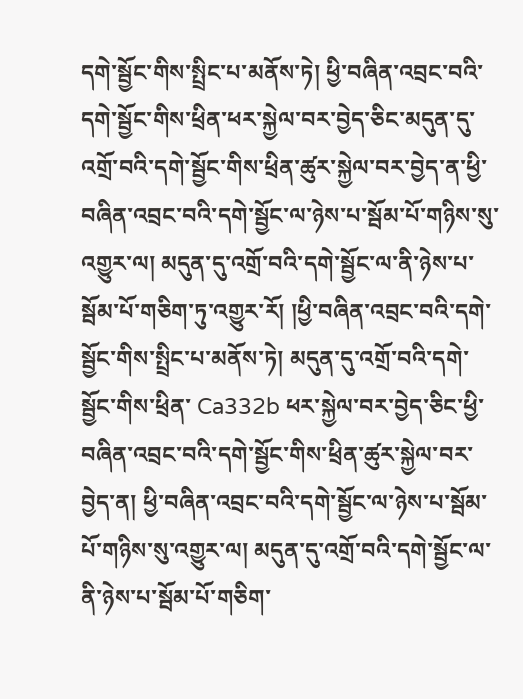དགེ་སྦྱོང་གིས་སྤྲིང་པ་མནོས་ཏེ། ཕྱི་བཞིན་འབྲང་བའི་དགེ་སྦྱོང་གིས་ཕྲིན་ཕར་སྐྱེལ་བར་བྱེད་ཅིང་མདུན་དུ་འགྲོ་བའི་དགེ་སྦྱོང་གིས་ཕྲིན་ཚུར་སྐྱེལ་བར་བྱེད་ན་ཕྱི་བཞིན་འབྲང་བའི་དགེ་སྦྱོང་ལ་ཉེས་པ་སྦོམ་པོ་གཉིས་སུ་འགྱུར་ལ། མདུན་དུ་འགྲོ་བའི་དགེ་སྦྱོང་ལ་ནི་ཉེས་པ་སྦོམ་པོ་གཅིག་ཏུ་འགྱུར་རོ། །ཕྱི་བཞིན་འབྲང་བའི་དགེ་སྦྱོང་གིས་སྤྲིང་པ་མནོས་ཏེ། མདུན་དུ་འགྲོ་བའི་དགེ་སྦྱོང་གིས་ཕྲིན་ Ca332b ཕར་སྐྱེལ་བར་བྱེད་ཅིང་ཕྱི་བཞིན་འབྲང་བའི་དགེ་སྦྱོང་གིས་ཕྲིན་ཚུར་སྐྱེལ་བར་བྱེད་ན། ཕྱི་བཞིན་འབྲང་བའི་དགེ་སྦྱོང་ལ་ཉེས་པ་སྦོམ་པོ་གཉིས་སུ་འགྱུར་ལ། མདུན་དུ་འགྲོ་བའི་དགེ་སྦྱོང་ལ་ནི་ཉེས་པ་སྦོམ་པོ་གཅིག་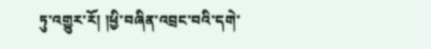ཏུ་འགྱུར་རོ། །ཕྱི་བཞིན་འབྲང་བའི་དགེ་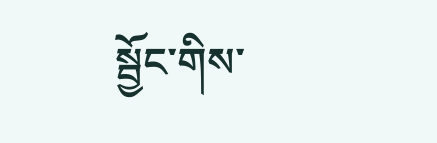སྦྱོང་གིས་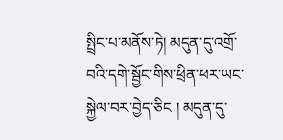སྤྲིང་པ་མནོས་ཏེ། མདུན་དུ་འགྲོ་བའི་དགེ་སྦྱོང་གིས་ཕྲིན་ཕར་ཡང་སྐྱེལ་བར་བྱེད་ཅིང ། མདུན་དུ་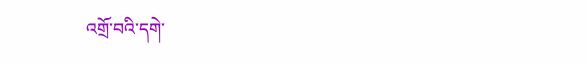འགྲོ་བའི་དགེ་